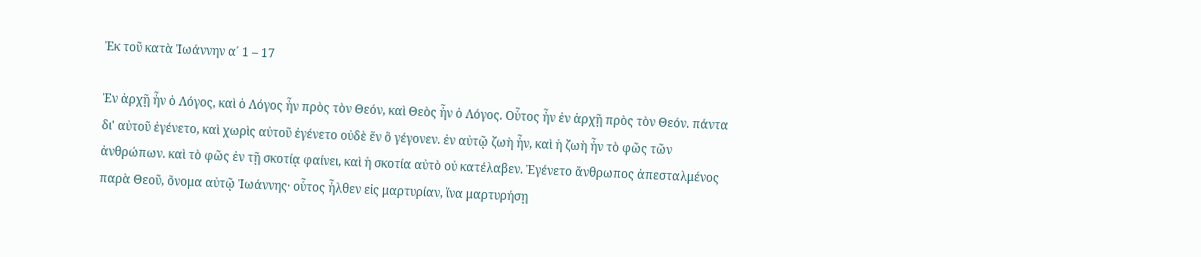Ἐκ τοῦ κατὰ Ἰωάννην α΄ 1 – 17

Ἐν ἀρχῇ ἦν ὁ Λόγος, καὶ ὁ Λόγος ἦν πρὸς τὸν Θεόν, καὶ Θεὸς ἦν ὁ Λόγος. Οὗτος ἦν ἐν ἀρχῇ πρὸς τὸν Θεόν. πάντα δι' αὐτοῦ ἐγένετο, καὶ χωρὶς αὐτοῦ ἐγένετο οὐδὲ ἕν ὃ γέγονεν. ἐν αὐτῷ ζωὴ ἦν, καὶ ἡ ζωὴ ἦν τὸ φῶς τῶν ἀνθρώπων. καὶ τὸ φῶς ἐν τῇ σκοτίᾳ φαίνει, καὶ ἡ σκοτία αὐτὸ οὐ κατέλαβεν. Ἐγένετο ἄνθρωπος ἀπεσταλμένος παρὰ Θεοῦ, ὄνομα αὐτῷ Ἰωάννης· οὗτος ἦλθεν εἰς μαρτυρίαν, ἵνα μαρτυρήσῃ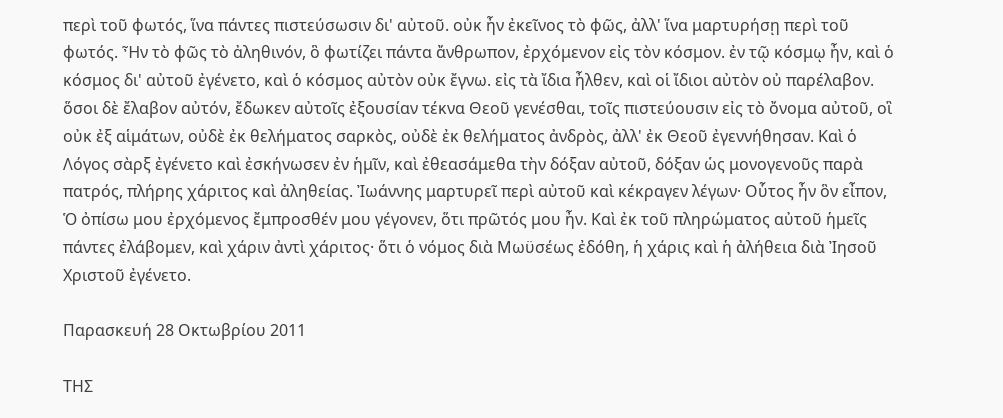περὶ τοῦ φωτός, ἵνα πάντες πιστεύσωσιν δι' αὐτοῦ. οὐκ ἦν ἐκεῖνος τὸ φῶς, ἀλλ' ἵνα μαρτυρήσῃ περὶ τοῦ φωτός. Ἦν τὸ φῶς τὸ ἀληθινόν, ὃ φωτίζει πάντα ἄνθρωπον, ἐρχόμενον εἰς τὸν κόσμον. ἐν τῷ κόσμῳ ἦν, καὶ ὁ κόσμος δι' αὐτοῦ ἐγένετο, καὶ ὁ κόσμος αὐτὸν οὐκ ἔγνω. εἰς τὰ ἴδια ἦλθεν, καὶ οἱ ἴδιοι αὐτὸν οὐ παρέλαβον. ὅσοι δὲ ἔλαβον αὐτόν, ἔδωκεν αὐτοῖς ἐξουσίαν τέκνα Θεοῦ γενέσθαι, τοῖς πιστεύουσιν εἰς τὸ ὄνομα αὐτοῦ, οἳ οὐκ ἐξ αἱμάτων, οὐδὲ ἐκ θελήματος σαρκὸς, οὐδὲ ἐκ θελήματος ἀνδρὸς, ἀλλ' ἐκ Θεοῦ ἐγεννήθησαν. Καὶ ὁ Λόγος σὰρξ ἐγένετο καὶ ἐσκήνωσεν ἐν ἡμῖν, καὶ ἐθεασάμεθα τὴν δόξαν αὐτοῦ, δόξαν ὡς μονογενοῦς παρὰ πατρός, πλήρης χάριτος καὶ ἀληθείας. Ἰωάννης μαρτυρεῖ περὶ αὐτοῦ καὶ κέκραγεν λέγων· Οὗτος ἦν ὃν εἶπον, Ὁ ὀπίσω μου ἐρχόμενος ἔμπροσθέν μου γέγονεν, ὅτι πρῶτός μου ἦν. Καὶ ἐκ τοῦ πληρώματος αὐτοῦ ἡμεῖς πάντες ἐλάβομεν, καὶ χάριν ἀντὶ χάριτος· ὅτι ὁ νόμος διὰ Μωϋσέως ἐδόθη, ἡ χάρις καὶ ἡ ἀλήθεια διὰ Ἰησοῦ Χριστοῦ ἐγένετο.

Παρασκευή 28 Οκτωβρίου 2011

ΤΗΣ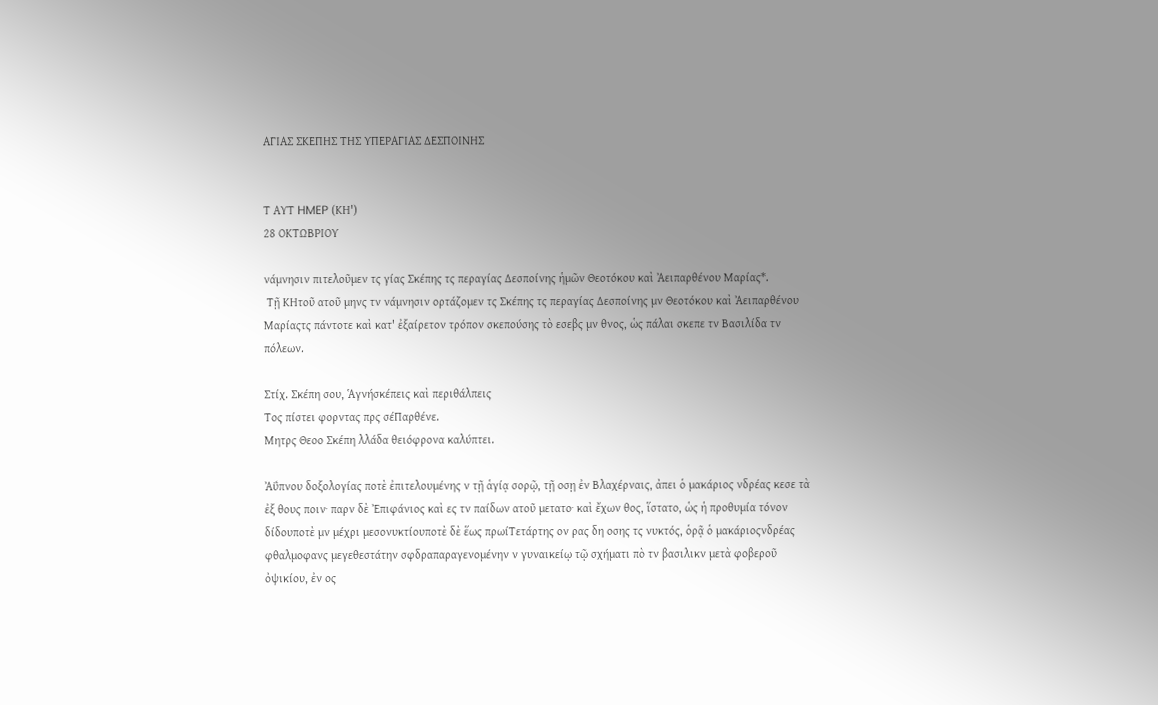ΑΓΙΑΣ ΣΚΕΠΗΣ ΤΗΣ ΥΠΕΡΑΓΙΑΣ ΔΕΣΠΟΙΝΗΣ


Τ ΑΥΤ HMEP (ΚΗ')
28 ΟΚΤΩΒΡΙΟΥ

νάµνησιν πιτελοῦµεν τς γίας Σκέπης τς περαγίας Δεσποίνης ἡµῶν Θεοτόκου καὶ Ἀειπαρθένου Μαρίας*.
 Τῇ ΚΗτοῦ ατοῦ μηνς τν νάμνησιν ορτάζομεν τς Σκέπης τς περαγίας Δεσποίνης μν Θεοτόκου καὶ Ἀειπαρθένου Μαρίαςτς πάντοτε καὶ κατ' ἐξαίρετον τρόπον σκεπούσης τὸ εσεβς μν θνος, ὡς πάλαι σκεπε τν Βασιλίδα τν πόλεων.

Στίχ. Σκέπη σου, Ἁγνήσκέπεις καὶ περιθάλπεις
Τος πίστει φορντας πρς σέΠαρθένε.
Μητρς Θεοο Σκέπη λλάδα θειόφρονα καλύπτει.

Ἀΰπνου δοξολογίας ποτὲ ἐπιτελουμένης ν τῇ ἁγίᾳ σορῷ, τῇ oσῃ ἐν Βλαχέρναις, ἀπει ὁ μακάριος νδρέας κεσε τὰ ἐξ θους ποιν‧ παρν δὲ Ἐπιφάνιος καὶ ες τν παίδων ατοῦ μετατο‧ καὶ ἔχων θος, ἵστατo, ὡς ἡ προθυμία τόνον δίδουποτὲ μν μέχρι μεσονυκτίουποτὲ δὲ ἕως πρωίΤετάρτης ον ρας δη οσης τς νυκτός, ὁρᾷ ὁ μακάριοςνδρέας φθαλμοφανς μεγεθεστάτην σφδραπαραγενομένην ν γυναικείῳ τῷ σχήματι πὸ τν βασιλικν μετὰ φοβεροῦ ὀψικίου, ἐν ος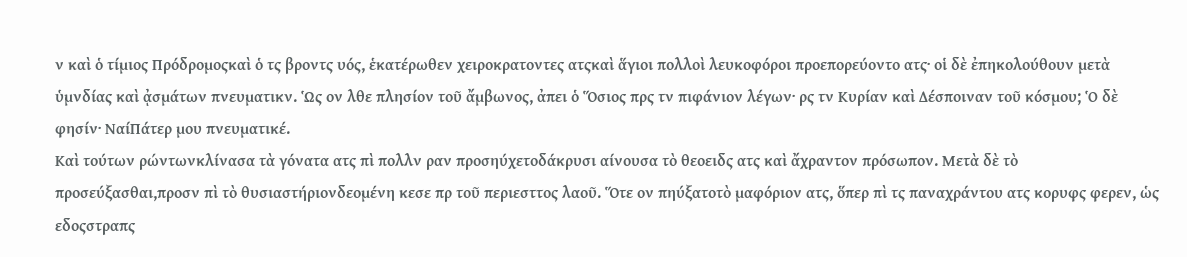ν καὶ ὁ τίμιος Πρόδρομοςκαὶ ὁ τς βροντς υός, ἑκατέρωθεν χειροκρατοντες ατςκαὶ ἅγιοι πολλοὶ λευκοφόροι προεπορεύοντο ατς‧ οἱ δὲ ἐπηκολούθουν μετὰ ὑμνδίας καὶ ᾀσμάτων πνευματικν. Ὡς ον λθε πλησίον τοῦ ἄμβωνος, ἀπει ὁ Ὅσιος πρς τν πιφάνιον λέγων‧ ρς τν Κυρίαν καὶ Δέσποιναν τοῦ κόσμου; Ὁ δὲ φησίν‧ ΝαίΠάτερ μου πνευματικέ.
Καὶ τούτων ρώντωνκλίνασα τὰ γόνατα ατς πὶ πολλν ραν προσηύχετοδάκρυσι αίνουσα τὸ θεοειδς ατς καὶ ἄχραντον πρόσωπον. Μετὰ δὲ τὸ προσεύξασθαι,προσν πὶ τὸ θυσιαστήριονδεομένη κεσε πρ τοῦ περιεσττος λαοῦ. Ὅτε ον πηύξατοτὸ μαφόριον ατς, ὅπερ πὶ τς παναχράντου ατς κορυφς φερεν, ὡς εδοςστραπς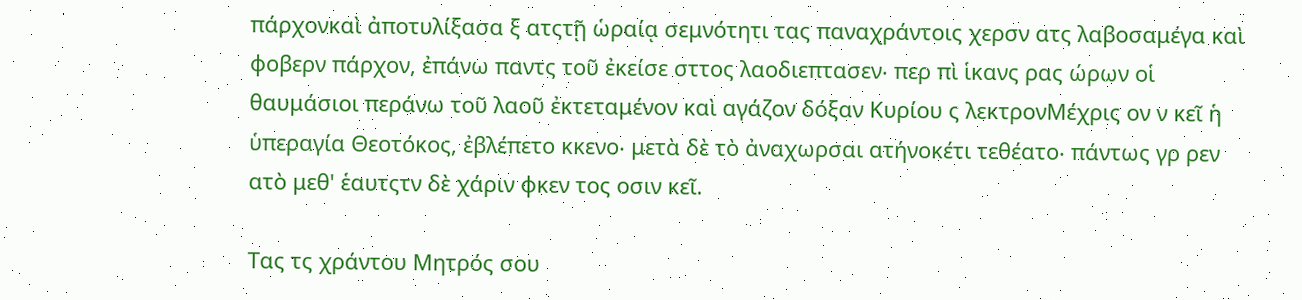πάρχονκαὶ ἀποτυλίξασα ξ ατςτῇ ὡραίᾳ σεμνότητι τας παναχράντοις χερσν ατς λαβοσαμέγα καὶ φοβερν πάρχον, ἐπάνω παντς τοῦ ἐκείσε σττος λαοδιεπτασεν‧ περ πὶ ἱκανς ρας ώρων οἱ θαυμάσιοι περάνω τοῦ λαοῦ ἐκτεταμένον καὶ αγάζον δόξαν Κυρίου ς λεκτρονΜέχρις ον ν κεῖ ἡ ὑπεραγία Θεοτόκος, ἐβλέπετο κκενο‧ μετὰ δὲ τὸ ἀναχωρσαι ατήνοκέτι τεθέατο‧ πάντως γρ ρεν ατὸ μεθ' ἑαυτςτν δὲ χάριν φκεν τος οσιν κεῖ.

Τας τς χράντου Μητρός σου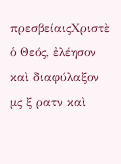πρεσβείαιςΧριστὲ ὁ Θεός, ἐλέησον καὶ διαφύλαξον μς ξ ρατν καὶ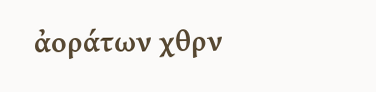ἀοράτων χθρν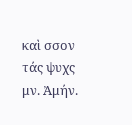καὶ σσον τάς ψυχς μν. Ἀμήν.